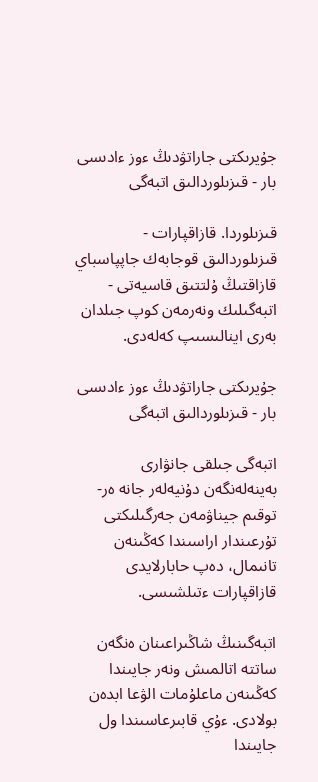جۇيرىكتى جاراتۋدىڭ ءوز ءادىسى بار - قىزىلوردالىق اتبەگى

قىزىلوردا. قازاقپارات - قىزىلوردالىق قوجابەك جاپپاسباي قازاقتىڭ ۇلتتىق قاسيەتى - اتبەگىلىك ونەرمەن كوپ جىلدان بەرى اينالىسىپ كەلەدى.

جۇيرىكتى جاراتۋدىڭ ءوز ءادىسى بار - قىزىلوردالىق اتبەگى

اتبەگى جىلقى جانۋارى بەينەلەنگەن دۇنيەلەر جانە ەر-توقىم جيناۋمەن جەرگىلىكتى تۇرعىندار اراسىندا كەڭىنەن تانىمال، دەپ حابارلايدى قازاقپارات ءتىلشىسى.

اتبەگىنىڭ شاڭىراعىنان ەنگەن ساتتە اتالمىش ونەر جايىندا كەڭىنەن ماعلۇمات الۋعا ابدەن بولادى. ءۇي قابىرعاسىندا ول جايىندا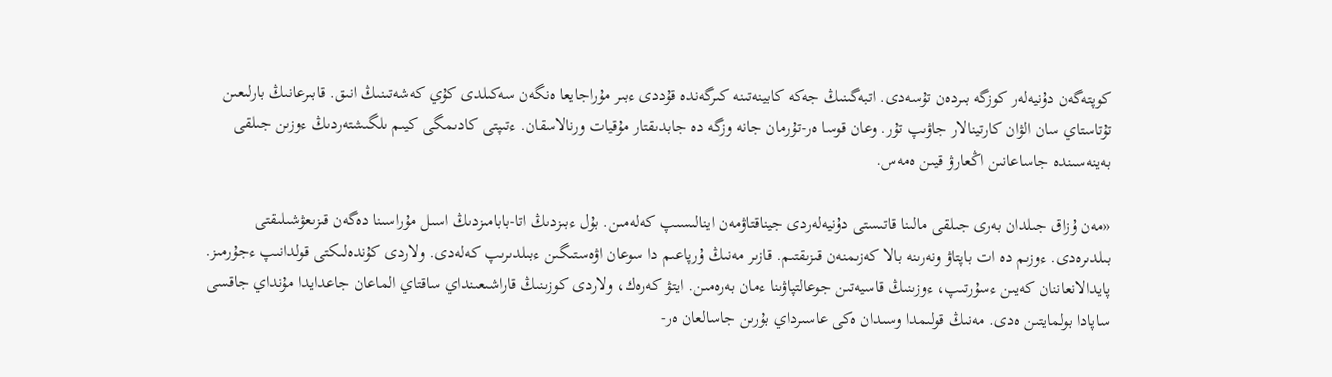كوپتەگەن دۇنيەلەر كوزگە بىردەن تۇسەدى. اتبەگىنىڭ جەكە كابينەتىنە كىرگەندە قۇددى ءبىر مۇراجايعا ەنگەن سەكىلدى كۇي كەشەتىنىڭ انىق. قابىرعانىڭ بارلىعىن تۇتاستاي سان الۋان كارتينالار جاۋىپ تۇر. وعان قوسا ەر-تۇرمان جانە وزگە دە جابدىقتار مۇقيات ورنالاسقان. ءتىپتى كادىمگى كيىم ىلگىشتەردىڭ ءوزىن جىلقى بەينەسىندە جاساعانىن اڭعارۋ قيىن ەمەس.

«مەن ۇزاق جىلدان بەرى جىلقى مالىنا قاتىستى دۇنيەلەردى جيناقتاۋمەن اينالىسىپ كەلەمىن. بۇل ءبىزدىڭ اتا-بابامىزدىڭ اسىل مۇراسىنا دەگەن قىزىعۋشىلىقتى بىلدىرەدى. ءوزىم دە ات باپتاۋ ونەرىنە بالا كەزىمنەن قىزىقتىم. قازىر مەنىڭ ۇرپاعىم دا سوعان اۋەستىگىن ءبىلدىرىپ كەلەدى. ولاردى كۇندەلىكتى قولدانىپ ءجۇرمىز. پايدالانعاننان كەيىن ءسۇرتىپ، ءوزىنىڭ قاسيەتىن جوعالتپاۋىنا ءمان بەرەمىن. ايتۋ كەرەك، ولاردى كوزىنىڭ قاراشىعىنداي ساقتاي الماعان جاعدايدا مۇنداي جاقسى ساپادا بولمايتىن ەدى. مەنىڭ قولىمدا وسىدان ەكى عاسىرداي بۇرىن جاسالعان ەر-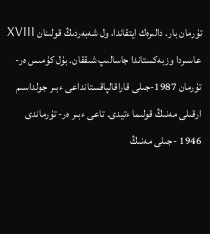تۇرمان بار. دالىرەك ايتقاندا، ول شەبەردىڭ قولىنان XVIII عاسىردا وزبەكستاندا جاسالىپ شىققان. بۇل كۇمىس ەر-تۇرمان 1987-جىلى قاراقالپاقستانداعى ءبىر جولداسىم ارقىلى مەنىڭ قولىما ءتيدى. تاعى ءبىر ەر- تۇرماندى 1946 -جىلى مەنىڭ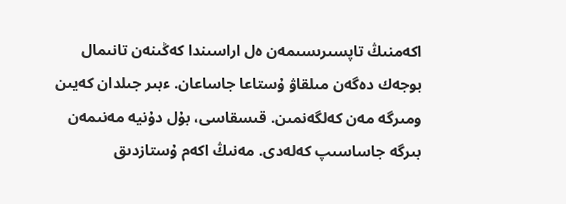اكەمنىڭ تاپسىرىسىمەن ەل اراسىندا كەڭىنەن تانىمال بوجەك دەگەن مىلقاۋ ۇستاعا جاساعان. ءبىر جىلدان كەيىن ومىرگە مەن كەلگەنمىن. قىسقاسى، بۇل دۇنيە مەنىمەن بىرگە جاساسىپ كەلەدى. مەنىڭ اكەم ۇستازدىق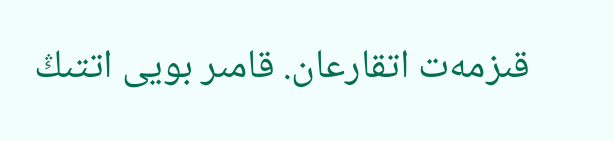قىزمەت اتقارعان. قامىر بويى اتتىڭ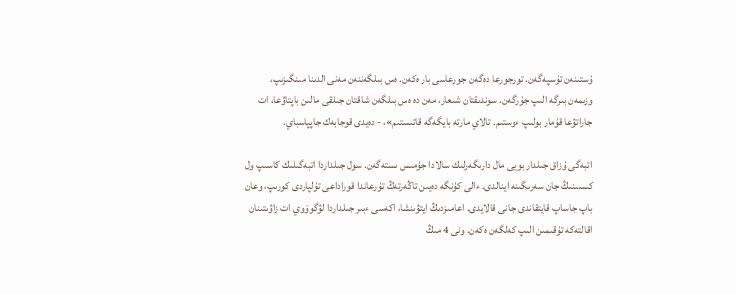ۇستىنەن تۇسپەگەن. تورجورعا دەگەن جورعاسى بار ەكەن. ەس بىلگەننەن مەنى الدىنا مىنگىزىپ، وزىمەن بىرگە الىپ جۇرگەن. سوندىقتان شىعار، مەن دە ەس بىلگەن شاقتان جىلقى مالىن باپتاۋعا، ات جاراتۋعا قۇمار بولىپ ءوستىم. تالاي مارتە بايگەگە قاتىستىم»، - دەيدى قوجابەك جاپپاسباي.

اتبەگى ۇزاق جىلدار بويى مال دارىگەرلىك سالادا جۇمىس ىستەگەن. سول جىلداردا اتبەگىلىك كاسىپ ول كىسىنىڭ جان سەرىگىنە اينالدى. ءالى كۇنگە دەيىن تاڭەرتەڭ تۇرعاندا قوراداعى تۇلپاردى كورىپ، وعان باپ جاساپ قايتقاندى جانى قالايدى. اعامىزدىڭ ايتۋىنشا، اكەسى ءبىر جىلداردا لۋگوۆوي ات زاۋىتىنان اقالتەكە تۇقىمىن الىپ كەلگەن ەكەن. ونى 4 مىڭ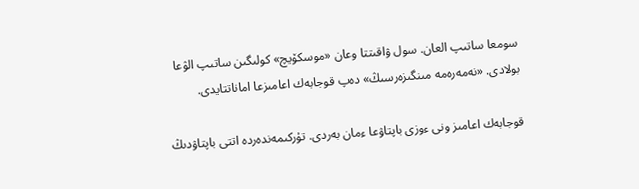سومعا ساتىپ العان. سول ۋاقىتتا وعان «موسكۆيچ» كولىگىن ساتىپ الۋعا بولادى. «نەمەرەمە مىنگىزەرسىڭ» دەپ قوجابەك اعامىزعا اماناتتايدى.

قوجابەك اعامىز ونى ءوزى باپتاۋعا ءمان بەردى. تۇركىمەندەردە اتتى باپتاۋدىڭ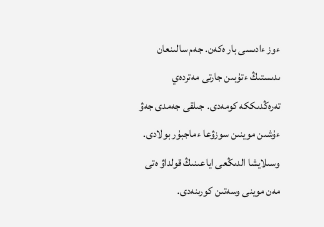ءوز ءادىسى بار ەكەن. جەم سالىنعان ىدىستىڭ ءتۇبىن جارتى مەتردەي تەرەڭدىككە كومەدى. جىلقى جەمدى جەۋ ءۇشىن موينىن سوزۋعا ءماجبۇر بولادى. وسىلايشا الدىڭعى اياعىنىڭ قولداۋ ەتى مەن موينى وسەتىن كورىنەدى.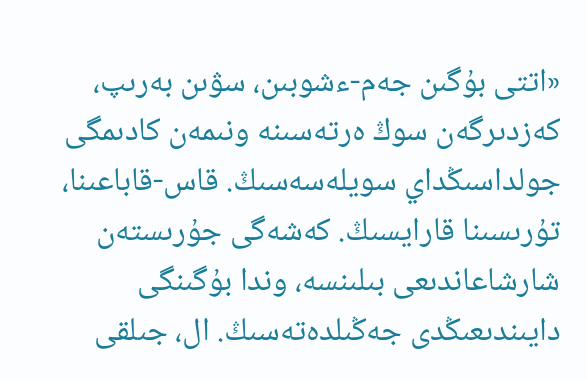«اتتى بۇگىن جەم-ءشوبىن، سۋىن بەرىپ، كەزدىرگەن سوڭ ەرتەسىنە ونىمەن كادىمگى جولداسىڭداي سويلەسەسىڭ. قاس-قاباعىنا، تۇرىسىنا قارايسىڭ. كەشەگى جۇرىستەن شارشاعاندىعى بىلىنسە، وندا بۇگىنگى دايىندىعىڭدى جەڭىلدەتەسىڭ. ال، جىلقى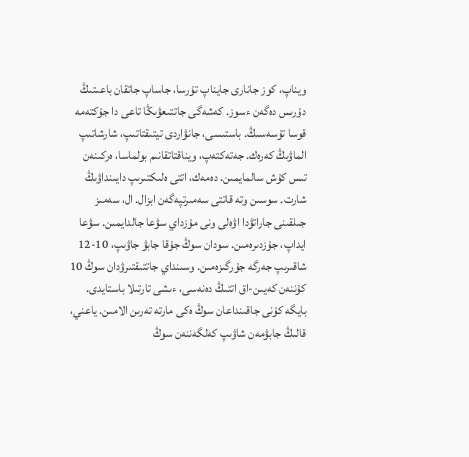ويناپ، كوز جانارى جايناپ تۇرسا، جاساپ جاتقان باعىتىڭ دۇرىس دەگەن ءسوز. كەشەگى جاتتىعۋىڭا تاعى دا جۇكتەمە قوسا تۇسەسىڭ. باستىسى، جانۋاردى تيتىقتاتىپ، شارشاتىپ الماۋىڭ كەرەك. جەتەكتەپ، ويناقتاتقانىم بولماسا، ەركىنەن تىس كۇش سالمايمىن. دەمەك، اتتى ەلىكتىرىپ دايىنداۋىڭ شارت. سوسىن وتە قاتتى سەمىرتپەگەن ابزال. ال، سەمىز جىلقىنى جاراتۋدا اۋەلى ونى مۇزداي سۋعا جالدايمىن. سۋعا ايداپ، جۇزدىرەمىن. سودان سوڭ جۇقا جابۋ جاۋىپ، 10-12 شاقىرىپ جەرگە جۇرگىزەمىن. وسىنداي جاتتىقتىرۋدان سوڭ 10 كۇننەن كەيىن-اق اتتىڭ دەنەسى، ءىشى تارتىلا باستايدى. بايگە كۇنى جاقىنداعان سوڭ ەكى مارتە تەرىن الامىن. ياعني، قالىڭ جابۋمەن شاۋىپ كەلگەننەن سوڭ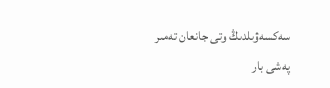سەكسەۋىلدىڭ وتى جانعان تەمىر پەشى بار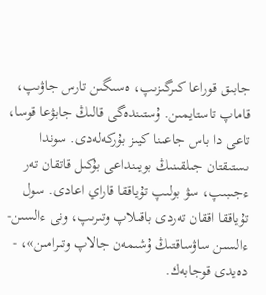جابىق قوراعا كىرگىزىپ، ەسىگىن تارس جاۋىپ، قاماپ تاستايمىن. ۇستىندەگى قالىڭ جابۋعا قوسا، تاعى دا باس جاعىنا كيىز بۇركەلەدى. سوندا ىستىقتان جىلقىنىڭ بويىنداعى بۇكىل قاتقان تەر ءجىبىپ، سۋ بولىپ تۇياققا قاراي اعادى. سول تۇياققا اققان تەردى باقىلاپ وتىرىپ، ونى ءالسىن-ءالسىن ساۋساقتىڭ ۇشىمەن جالاپ وتىرامىن»، - دەيدى قوجابەك.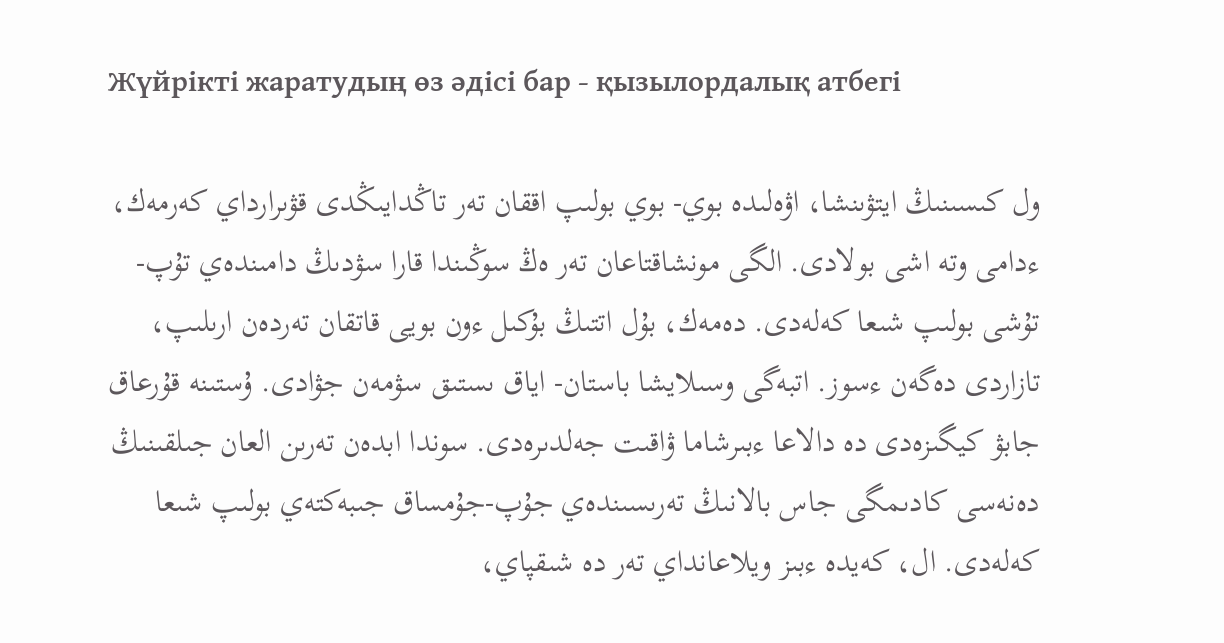Жүйрікті жаратудың өз әдісі бар - қызылордалық атбегі

ول كىسىنىڭ ايتۋىنشا، اۋەلىدە بوي- بوي بولىپ اققان تەر تاڭدايىڭدى قۋىرارداي كەرمەك، ءدامى وتە اشى بولادى. الگى مونشاقتاعان تەر ەڭ سوڭىندا قارا سۋدىڭ دامىندەي تۇپ- تۇشى بولىپ شىعا كەلەدى. دەمەك، بۇل اتتىڭ بۇكىل ءون بويى قاتقان تەردەن ارىلىپ، تازاردى دەگەن ءسوز. اتبەگى وسىلايشا باستان- اياق ىستىق سۋمەن جۋادى. ۇستىنە قۇرعاق جابۋ كيگىزەدى دە دالاعا ءبىرشاما ۋاقىت جەلدىرەدى. سوندا ابدەن تەرىن العان جىلقىنىڭ دەنەسى كادىمگى جاس بالانىڭ تەرىسىندەي جۇپ-جۇمساق جىبەكتەي بولىپ شىعا كەلەدى. ال، كەيدە ءبىز ويلاعانداي تەر دە شىقپاي،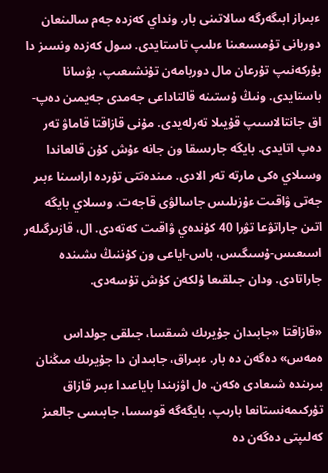ءبىراز ابىگەرگە سالاتىنى بار. ونداي كەزدە جەم سالىنعان دوربانى تۇمسىعىنا ءىلىپ تاستايدى. سول كەزدە ونسىز دا بۇركەنىپ تۇرعان مال دوربامەن تۇنشىعىپ، بۋسانا باستايدى. ونىڭ ۇستىنە قالتاداعى جەمدى جەيمىن دەپ-اق جانتالاسىپ قۇيىلا تەرلەيدى. مۇنى قازاقتا قاماۋ تەر دەپ اتايدى. بايگە جارىسقا ون جانە ءۇش كۇن قالعاندا وسىلاي ەكى مارتە تەر الادى. مىندەتتى تۇردە اراسىنا ءبىر جەتى ۋاقىت ءۇزىلىس جاسالۋى قاجەت. وسىلاي بايگە اتىن جاراتۋعا تۋرا 40 كۇندەي ۋاقىت كەتەدى. ال، قازىرگىلەر اسىعىس-ۇسىگىس، باس-اياعى ون كۇننىڭ ىشىندە جاراتادى. ودان جىلقىعا ۇلكەن كۇش تۇسەدى.

«قازاقتا «جابىدان جۇيرىك شىقسا، جىلقى جولداس ەمەس» دەگەن دە بار. ءبىراق، جابىدان دا جۇيرىك مىڭنان بىرىندە شىعادى ەكەن. ەل اۋزىندا باياعىدا ءبىر قازاق تۇركىمەنستانعا بارىپ، بايگەگە قوسسا، جابىسى جالعىز كەلىپتى دەگەن دە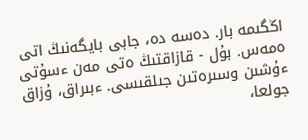اڭگىمە بار. دەسە دە، جابى بايگەنىڭ اتى ەمەس. بۇل - قازاقتىڭ ەتى مەن ءسۇتى ءۇشىن وسىرەتىن جىلقىسى. ءبىراق، ۇزاق جولعا،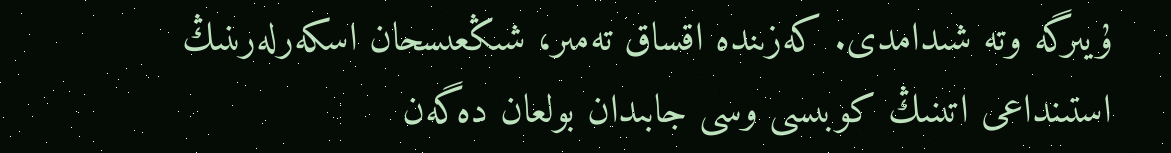ۇيىرگە وتە شىدامدى. كەزىندە اقساق تەمىر، شىڭعىسحان اسكەرلەرىنىڭ استىنداعى اتىنىڭ كوبىسى وسى جابىدان بولعان دەگەن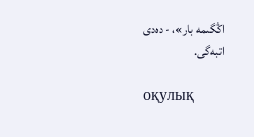اڭگىمە بار»، - دەدى اتبەگى.

оқулық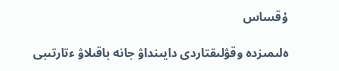ۇقساس

ەلىمىزدە وقۋلىقتاردى دايىنداۋ جانە باقىلاۋ ءتارتىبى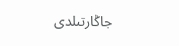جاڭارتىلدى